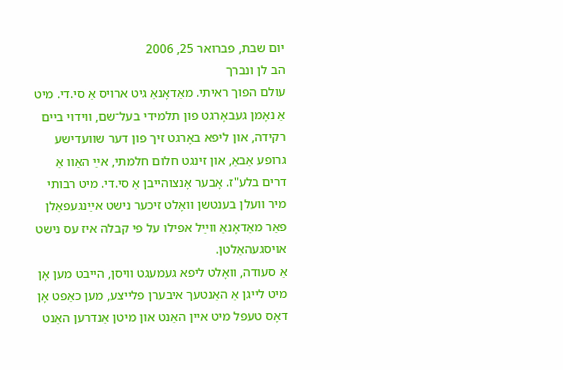יום שבת, פברואר 25, 2006
הב לן ונברך
עולם הפוך ראיתי. מאַדאָנאַ גיט ארויס אַ סי.די. מיט אַ נאָמן געבאָרגט פון תלמידי בעל־שם, ווידוי ביים רקידה, און ליפא באָרגט זיך פון דער שוועדישע גרופע אַבאַ, און זינגט חלום חלמתי, אײַ האַוו אַ דרים בלע"ז. אָבער אָנצוהייבן אַ סי.די. מיט רבותי מיר וועלן בענטשן וואָלט זיכער נישט אײַנגעפאַלן פאַר מאַדאָנאַ ווײַל אפילו על פי קבלה איז עס נישט אויסגעהאַלטן.
אַ סעודה, וואָלט ליפא געמעגט וויסן, הייבט מען אָן מיט לייגן אַ האַנטעך איבערן פלייצע, מען כאַפט אָן דאָס טעפל מיט איין האַנט און מיטן אַנדרען האַנט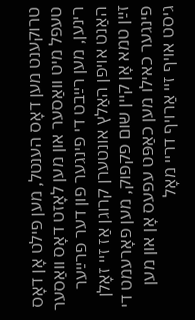טרוקענט מען דאָס הענטל, מען פילט אָן דאָס טעפל מיט וואַסער און מען לאָזט דאָס וואַסער רינען, מען רײַבט די פינגער פון דער פרײַער האַנט אויפן האַלץ אונטערן קרוגן אַז זיי זאָלן זײַן טמא אָן קיין שום פקפוק, מען פאָרעמט די פינגער כאילו מען כאַפּט עפעס אָן און מען גיסט אויף זיי אַרויף דריי מאָל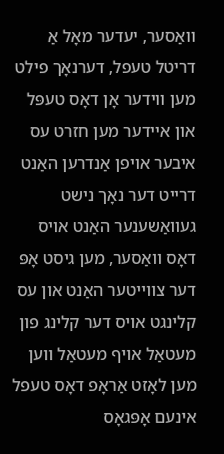וואַסער, יעדער מאָל אַ דריטל טעפל, דערנאָך פילט מען ווידער אָן דאָס טעפּל און איידער מען חזרט עס איבער אויפן אַנדרען האַנט דרייט דער נאָך נישט געוואַשענער האַנט אויס דאָס וואַסער, מען גיסט אָפּ דער צווייטער האַנט און עס קלינגט אויס דער קלינג פון מעטאַל אויף מעטאַל ווען מען לאָזט אַראָפ דאָס טעפל אינעם אָפּגאָס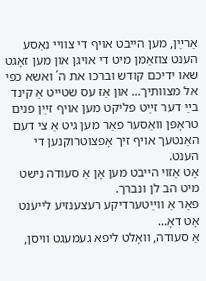אַרײַן, מען הייבט אויף די צוויי נאַסע הענט צוזאַמן מיט די אויגן און מען זאָגט שאו ידיכם קודש וברכו את ה´ ואשא כפי אל מצוותיך... און אַז עס שטייט אַ קינד בײַ דער זײַט פליקט מען אויף זײַן פנים טראָפּן וואַסער פאַר מען גיט אַ צי דעם האַנטעך אויף זיך אָפצוטרוקנען די הענט.
אָט אַזוי הייבט מען אָן אַ סעודה נישט מיט הב לן ונברך.
פאַר אַ ווײַטערדיקע רעצענזיע לייענט אָט דאָ...
אַ סעודה, וואָלט ליפא געמעגט וויסן,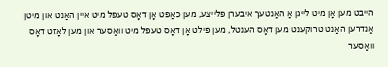הייבט מען אָן מיט לייגן אַ האַנטעך איבערן פלייצע, מען כאַפט אָן דאָס טעפל מיט איין האַנט און מיטן אַנדרען האַנט טרוקענט מען דאָס הענטל, מען פילט אָן דאָס טעפל מיט וואַסער און מען לאָזט דאָס וואַסער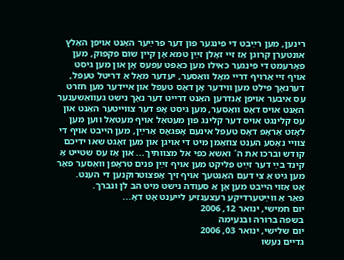רינען, מען רײַבט די פינגער פון דער פרײַער האַנט אויפן האַלץ אונטערן קרוגן אַז זיי זאָלן זײַן טמא אָן קיין שום פקפוק, מען פאָרעמט די פינגער כאילו מען כאַפּט עפעס אָן און מען גיסט אויף זיי אַרויף דריי מאָל וואַסער, יעדער מאָל אַ דריטל טעפל, דערנאָך פילט מען ווידער אָן דאָס טעפּל און איידער מען חזרט עס איבער אויפן אַנדרען האַנט דרייט דער נאָך נישט געוואַשענער האַנט אויס דאָס וואַסער, מען גיסט אָפּ דער צווייטער האַנט און עס קלינגט אויס דער קלינג פון מעטאַל אויף מעטאַל ווען מען לאָזט אַראָפ דאָס טעפל אינעם אָפּגאָס אַרײַן, מען הייבט אויף די צוויי נאַסע הענט צוזאַמן מיט די אויגן און מען זאָגט שאו ידיכם קודש וברכו את ה´ ואשא כפי אל מצוותיך... און אַז עס שטייט אַ קינד בײַ דער זײַט פליקט מען אויף זײַן פנים טראָפּן וואַסער פאַר מען גיט אַ צי דעם האַנטעך אויף זיך אָפצוטרוקנען די הענט.
אָט אַזוי הייבט מען אָן אַ סעודה נישט מיט הב לן ונברך.
פאַר אַ ווײַטערדיקע רעצענזיע לייענט אָט דאָ...
יום חמישי, ינואר 12, 2006
בשפה ברורה ובנעימה
יום שלישי, ינואר 03, 2006
גדיים נעשו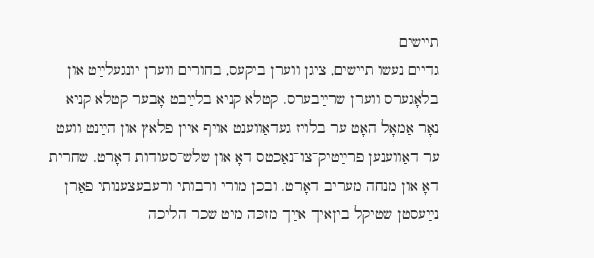תיישים
גדיים נעשו תיישים, ציגן ווערן ביקעס, בחורים ווערן יונגעלײַט און בלאָגערס ווערן שרײַבערס. קטלא קניא בלײַבט אָבער קטלא קניא נאָר אַמאָל האָט ער בלויז געדאַווענט אויף איין פלאץ און הײַנט וועט ער דאַווענען פרײַטיק־צו־נאַכטס דאָ און שלש־סעודות דאָרט. שחרית דאָ און מנחה מעריב דאָרט. ובכן מורי ורבותי ורעבעצענותי פאַרן נײַעסטן שטיקל ביןאיך אײַך מזכּה מיט שכר הליכה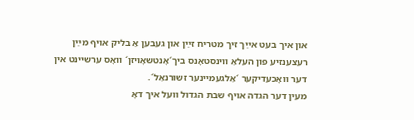און איך בעט אײַך זיך מטריח זײַן און געבען אַ בליק אויף מײַן רעצענזיע פון העלאַ ווינסטאָנס ביך´אָנטשאָויזן´ וואָס ערשיינט אין דער וואָכעדיקער ´אַלגעמיינער זשורנאַל´.
מעין דער הגדה אויף שבת הגדול וועל איך דאָ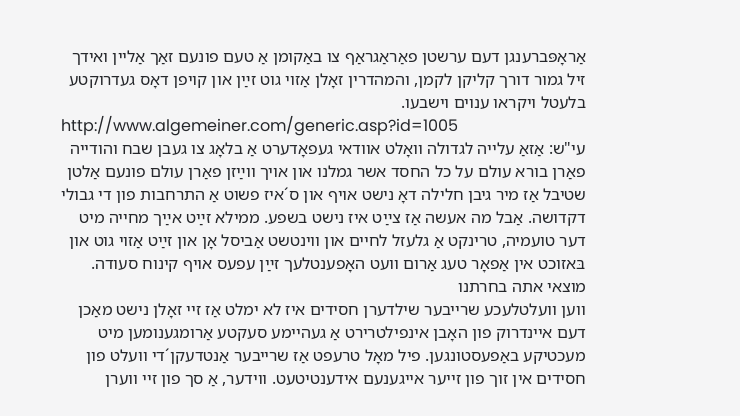אַראָפּברענגן דעם ערשטן פאַראַגראַף צו באַקומן אַ טעם פונעם זאַך אַליין ואידך זיל גמור דורך קליקן לקמן, והמהדרין זאָלן אַזוי גוט זײַן און קויפן דאָס געדרוקטע בלעטל ויקראו ענוים וישבעו.
http://www.algemeiner.com/generic.asp?id=1005
עי"ש: אַזאַ עלייה לגדולה וואָלט אוודאי געפאָדערט אַ בלאָג צו געבן שבח והודייה פאַרן בורא עולם על כל החסד אשר גמלנו און אויך ווײַזן פאַרן עולם פונעם אַלטן שטיבל אַז מיר גיבן חלילה דאָ נישט אויף און ס´איז פשוט אַ התרחבות פון די גבולי דקדושה. אַבל מה אעשה אַז צײַט איז נישט בשפע. ממילא זײַט אײַך מחייה מיט דער טועמיה, טרינקט אַ גלעזל לחיים און ווינטשט אַביסל אָן און זײַט אַזוי גוט און בּאזוכט אין אַפאָר טעג אַרום וועט האָפענטלעך זײַן עפעס אויף קינוח סעודה.
מוצאי אתה בחרתנו
ווען וועלטלעכע שרייבער שילדערן חסידים איז לא ימלט אַז זיי זאָלן נישט מאַכן דעם איינדרוק פון האָבן אינפילטרירט אַ געהיימע סעקטע אַרומגענומען מיט מעכטיקע באַפעסטונגען. פיל מאָל טרעפט אַז שרייבער אַנטדעקן´די וועלט פון חסידים אין זוך פון זייער אייגענעם אידענטיטעט. ווידער, אַ סך פון זיי ווערן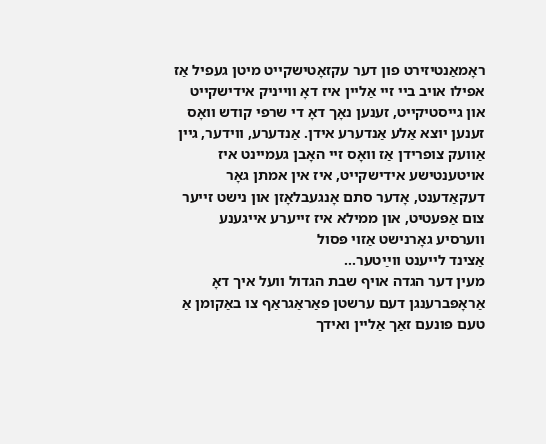ראָמאַנטיזירט פון דער עקזאָטישקייט מיטן געפיל אַז אפילו אויב ביי זיי אַליין איז דאָ ווייניק אידישקייט און גייסטיקייט, זענען נאָך דאָ די שרפי קודש וואָס זענען יוצא אַלע אַנדערע אידן. אַנדערע, ווידער, גיין אַוועק צופרידן אַז וואָס זיי האָבן געמיינט איז אויטענטישע אידישקייט, איז אין אמתן גאָר דעקאַדענט, אָדער סתם אָנגעבלאָזן און נישט זייער צום אַפּעטיט, און ממילא איז זייערע אייגענע ווערסיע גאָרנישט אַזוי פּסול
אַצינד לייענט ווײַטער...
מעין דער הגדה אויף שבת הגדול וועל איך דאָ אַראָפּברענגן דעם ערשטן פאַראַגראַף צו באַקומן אַ טעם פונעם זאַך אַליין ואידך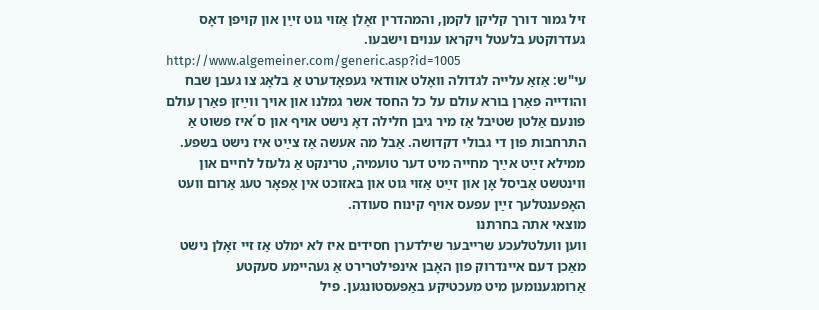זיל גמור דורך קליקן לקמן, והמהדרין זאָלן אַזוי גוט זײַן און קויפן דאָס געדרוקטע בלעטל ויקראו ענוים וישבעו.
http://www.algemeiner.com/generic.asp?id=1005
עי"ש: אַזאַ עלייה לגדולה וואָלט אוודאי געפאָדערט אַ בלאָג צו געבן שבח והודייה פאַרן בורא עולם על כל החסד אשר גמלנו און אויך ווײַזן פאַרן עולם פונעם אַלטן שטיבל אַז מיר גיבן חלילה דאָ נישט אויף און ס´איז פשוט אַ התרחבות פון די גבולי דקדושה. אַבל מה אעשה אַז צײַט איז נישט בשפע. ממילא זײַט אײַך מחייה מיט דער טועמיה, טרינקט אַ גלעזל לחיים און ווינטשט אַביסל אָן און זײַט אַזוי גוט און בּאזוכט אין אַפאָר טעג אַרום וועט האָפענטלעך זײַן עפעס אויף קינוח סעודה.
מוצאי אתה בחרתנו
ווען וועלטלעכע שרייבער שילדערן חסידים איז לא ימלט אַז זיי זאָלן נישט מאַכן דעם איינדרוק פון האָבן אינפילטרירט אַ געהיימע סעקטע אַרומגענומען מיט מעכטיקע באַפעסטונגען. פיל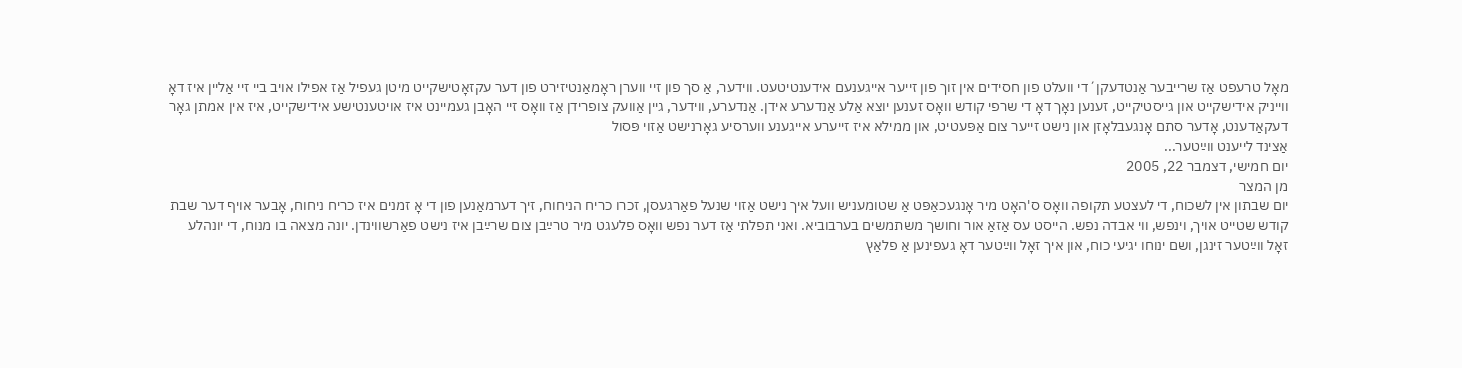מאָל טרעפט אַז שרייבער אַנטדעקן´די וועלט פון חסידים אין זוך פון זייער אייגענעם אידענטיטעט. ווידער, אַ סך פון זיי ווערן ראָמאַנטיזירט פון דער עקזאָטישקייט מיטן געפיל אַז אפילו אויב ביי זיי אַליין איז דאָ ווייניק אידישקייט און גייסטיקייט, זענען נאָך דאָ די שרפי קודש וואָס זענען יוצא אַלע אַנדערע אידן. אַנדערע, ווידער, גיין אַוועק צופרידן אַז וואָס זיי האָבן געמיינט איז אויטענטישע אידישקייט, איז אין אמתן גאָר דעקאַדענט, אָדער סתם אָנגעבלאָזן און נישט זייער צום אַפּעטיט, און ממילא איז זייערע אייגענע ווערסיע גאָרנישט אַזוי פּסול
אַצינד לייענט ווײַטער...
יום חמישי, דצמבר 22, 2005
מן המצר
יום שבתון אין לשכוח, די לעצטע תקופה וואָס ס'האָט מיר אָנגעכאַפּט אַ שטומעניש וועל איך נישט אַזוי שנעל פאַרגעסן, זכרו כריח הניחוח, זיך דערמאַנען פון די אָ זמנים איז כריח ניחוח, אָבער אויף דער שבת קודש שטייט אויך, וינפש, ווי אבדה נפש. הייסט עס אַזאַ אור וחושך משתמשים בערבוביא. ואני תפלתי אַז דער נפש וואָס פלעגט מיר טרײַבן צום שרײַבן איז נישט פאַרשווינדן. יונה מצאה בו מנוח, די יונהלע זאָל ווײַטער זינגן, ושם ינוחו יגיעי כוח, און איך זאָל ווײַטער דאָ געפינען אַ פלאַץ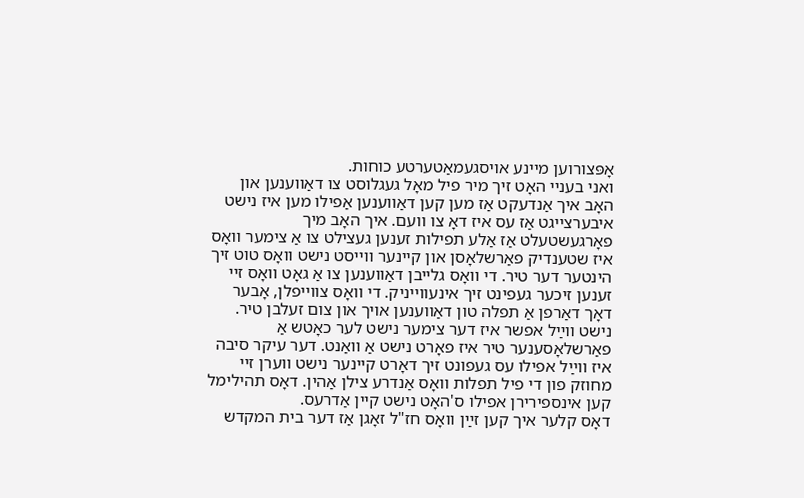אָפּצורוען מיינע אויסגעמאַטערטע כוחות.
ואני בעניי האָט זיך מיר פיל מאָל געגלוסט צו דאַווענען און האָב איך אַנדעקט אַז מען קען דאַווענען אַפילו מען איז נישט איבערצייגט אַז עס איז דאָ צו וועם. איך האָב מיך פאָרגעשטעלט אַז אַלע תפילות זענען געצילט צו אַ צימער וואָס איז שטענדיק פאַרשלאָסן און קיינער ווייסט נישט וואָס טוט זיך הינטער דער טיר. די וואָס גלייבן דאַווענען צו אַ גאָט וואָס זיי זענען זיכער געפינט זיך אינעווייניק. די וואָס צווייפלן, אָבער דאָך דאַרפן אַ תפלה טון דאַווענען אויך און צום זעלבן טיר. נישט ווײַל אפשר איז דער צימער נישט לער כאָטש אַ פאַרשלאָסענער טיר איז פאָרט נישט אַ וואַנט. דער עיקר סיבה איז ווײַל אפילו עס געפונט זיך דאָרט קיינער נישט ווערן זיי מחוזק פון די פיל תפלות וואָס אַנדרע צילן אַהין. דאָס תהילימל קען אינספירירן אפילו ס'האָט נישט קיין אַדרעס.
דאָס קלער איך קען זײַן וואָס חז"ל זאָגן אַז דער בית המקדש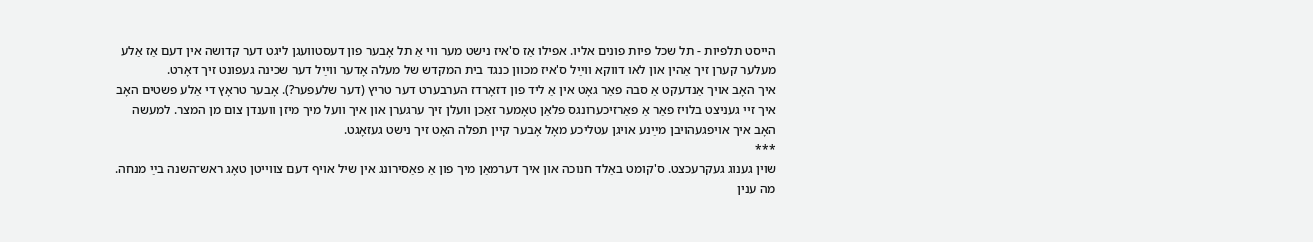הייסט תלפיות - תל שכל פיות פונים אליו. אפילו אַז ס'איז נישט מער ווי אַ תל אָבער פון דעסטוועגן ליגט דער קדושה אין דעם אַז אַלע מעלער קערן זיך אַהין און לאו דווקא ווײַל ס'איז מכוון כנגד בית המקדש של מעלה אָדער ווײַל דער שכינה געפונט זיך דאָרט.
איך האָב אויך אַנדעקט אַ סבה פאַר גאָט אין אַ ליד פון דזאָרדז הערבערט דער טריץ (דער שלעפער?). אָבער טראָץ די אַלע פשטים האָב איך זיי געניצט בלויז פאַר אַ פאַרזיכערונגס פלאַן טאָמער זאַכן וועלן זיך ערגערן און איך וועל מיך מיזן ווענדן צום מן המצר. למעשה האָב איך אויפגעהויבן מײַנע אויגן עטליכע מאָל אָבער קיין תפלה האָט זיך נישט געזאָגט.
***
שוין גענוג געקרעכצט. ס'קומט באַלד חנוכה און איך דערמאַן מיך פון אַ פאַסירונג אין שיל אויף דעם צווייטן טאָג ראש־השנה בײַ מנחה. מה ענין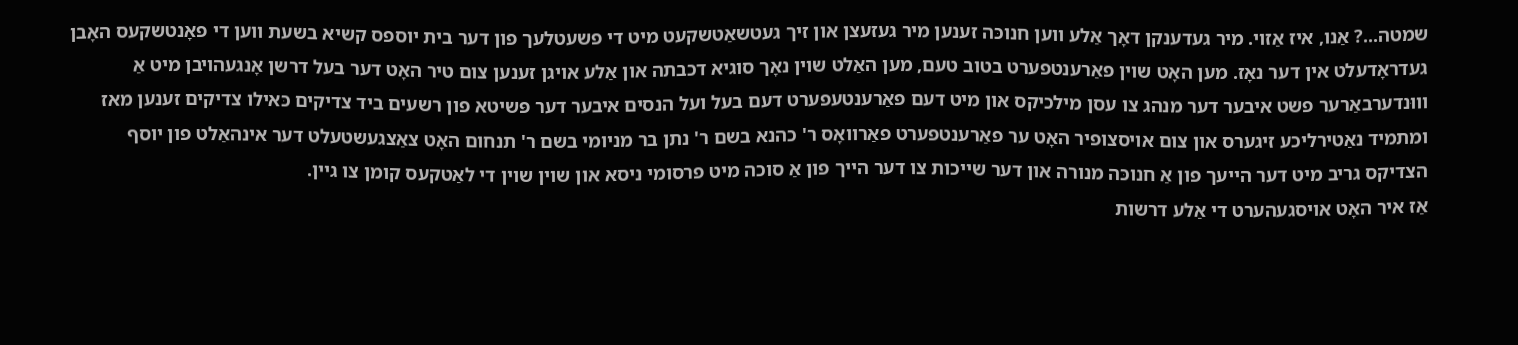שמטה...? אַנו, איז אַזוי. מיר געדענקן דאָך אַלע ווען חנוכּה זענען מיר געזעצן און זיך געטשאַטשקעט מיט די פשעטלעך פון דער בית יוספס קשיא בשעת ווען די פאָנטשקעס האָבן געדראָדעלט אין דער נאָז. מען האָט שוין פאַרענטפערט בטוב טעם, מען האַלט שוין נאָך סוגיא דכבתה און אַלע אויגן זענען צום טיר האָט דער בעל דרשן אָנגעהויבן מיט אַ וווּנדערבאַרער פשט איבער דער מנהג צו עסן מילכיקס און מיט דעם פאַרענטעפערט דעם בעל ועל הנסים איבער דער פּשיטא פון רשעים ביד צדיקים כּאילו צדיקים זענען מאז ומתמיד נאַטירליכע זיגערס און צום אויסצופיר האָט ער פאַרענטפערט פאַרוואָס ר' כהנא בשם ר' נתן בר מניומי בשם ר' תנחום האָט צאַצגעשטעלט דער אינהאַלט פון יוסף הצדיקס גריב מיט דער הייעך פון אַ חנוכּה מנורה און דער שייכות צו דער הייך פון אַ סוכה מיט פרסומי ניסא און שוין שוין די לאַטקעס קומן צו גיין.
אַז איר האָט אויסגעהערט די אַלע דרשות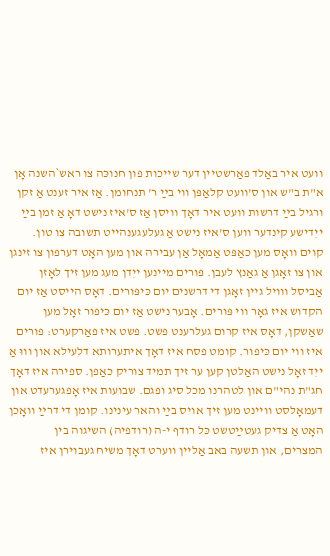וועט איר באַלד פאַרשטיין דער שייכות פון חנוכּה צו ראש`השנה אָן א"ת ב"ש און ס'וועט קלאַפּן ווי בײַ ר' תנחומן. אַז איר זענט אַ זקן ורגיל בײַ דרשות וועט איר דאָך וויסן אַז ס'איז נישט דאָ אַ זמן בײַ ייִדישע קינדער ווען ס'איז נישט אַ געלעגענהייט תשובה צו טון. קוים וואָס מען כאַפּט אַמאָל אַן עבירה און מען האָט דערפון צו זינגן און צו זאָגן אַ גאַנץ לעבן. פּורים מיינען ייִדן מעג מען זיך לאָזן אַביסל ווויל גיין זאָגן די דרשנים יום כּיפּורים. דאָס הייסט אַז יום הקדוש איז גאָר ווי פּורים. אָבער נישט אַז יום כּיפור זאָל מען שאַשקן, דאָס איז קרום געלרענט פשט. פשט איז פאַרקערט: פורים איז ווי יום כּיפור. קומט פסח איז דאָך איתערותא דלעילא און וווּ אַ ייִד זאָל נישט האַלטן קען ער זיך תמיד צוריק כאַפן. ספירה איז דאָך חג"ת נהי"ם און לטהרנו מכל סיג ופגם. שבועות איז אָפגערעדט און דעמאָלסט וויינט מען זיך אויס בײַ והאר עינינו. קומן די דרײַ וואָכן האָט אַ צדיק געטײַטשט כּל רודף י-ה (רודפיה) השיגוה בין המצרים, און תשעה באב אַליין ווערט דאָך משיח געבוירן איז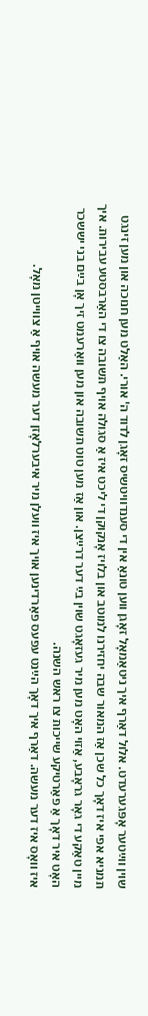שוין ווײַטער אָפּגערעדט. אלול דאַרף איך ניטאַמאָל זאָגן ווען טונאַ אין די סענדוויטשיס זאָגן לדוד ה' אורי. האַלט מען חנוכה און מען זינגט תמניא אפי איז דאָך כל שכן אַז המאור שבה יחזירנו למוטב און בלויז אָנקוקן די ליכט איז אַ סגולה אויף תשובה צו די האַרבסטע עבירות. איך מיין טאַקע די גאָר גראָבע, אַזוי האָט מען מיר געזאָגט שוין בײַ דער דרײַצן. און אַז מען טוט תשובה און מען וואַרעמט זיך אָן בײַם בני יששכר האָט איר דאָך אַ פאַרטיקע שייכות צו ראש השנה.
איז וואָס איז דער מעשה. דאַרף איך דאָך הײַנט עפעס פאַרדינען אויך איז וועלן מיר איבערלאָזן דער מעשה אויף אַ צווייטן מאָל.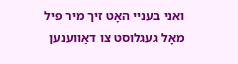ואני בעניי האָט זיך מיר פיל מאָל געגלוסט צו דאַווענען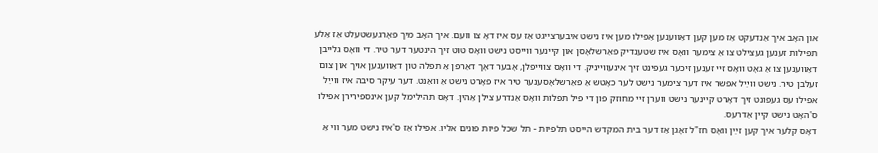און האָב איך אַנדעקט אַז מען קען דאַווענען אַפילו מען איז נישט איבערצייגט אַז עס איז דאָ צו וועם. איך האָב מיך פאָרגעשטעלט אַז אַלע תפילות זענען געצילט צו אַ צימער וואָס איז שטענדיק פאַרשלאָסן און קיינער ווייסט נישט וואָס טוט זיך הינטער דער טיר. די וואָס גלייבן דאַווענען צו אַ גאָט וואָס זיי זענען זיכער געפינט זיך אינעווייניק. די וואָס צווייפלן, אָבער דאָך דאַרפן אַ תפלה טון דאַווענען אויך און צום זעלבן טיר. נישט ווײַל אפשר איז דער צימער נישט לער כאָטש אַ פאַרשלאָסענער טיר איז פאָרט נישט אַ וואַנט. דער עיקר סיבה איז ווײַל אפילו עס געפונט זיך דאָרט קיינער נישט ווערן זיי מחוזק פון די פיל תפלות וואָס אַנדרע צילן אַהין. דאָס תהילימל קען אינספירירן אפילו ס'האָט נישט קיין אַדרעס.
דאָס קלער איך קען זײַן וואָס חז"ל זאָגן אַז דער בית המקדש הייסט תלפיות - תל שכל פיות פונים אליו. אפילו אַז ס'איז נישט מער ווי אַ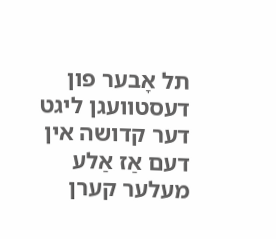תל אָבער פון דעסטוועגן ליגט דער קדושה אין דעם אַז אַלע מעלער קערן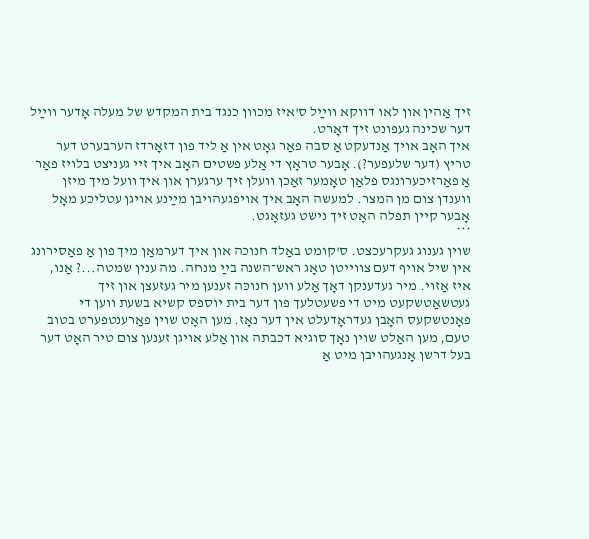זיך אַהין און לאו דווקא ווײַל ס'איז מכוון כנגד בית המקדש של מעלה אָדער ווײַל דער שכינה געפונט זיך דאָרט.
איך האָב אויך אַנדעקט אַ סבה פאַר גאָט אין אַ ליד פון דזאָרדז הערבערט דער טריץ (דער שלעפער?). אָבער טראָץ די אַלע פשטים האָב איך זיי געניצט בלויז פאַר אַ פאַרזיכערונגס פלאַן טאָמער זאַכן וועלן זיך ערגערן און איך וועל מיך מיזן ווענדן צום מן המצר. למעשה האָב איך אויפגעהויבן מײַנע אויגן עטליכע מאָל אָבער קיין תפלה האָט זיך נישט געזאָגט.
***
שוין גענוג געקרעכצט. ס'קומט באַלד חנוכה און איך דערמאַן מיך פון אַ פאַסירונג אין שיל אויף דעם צווייטן טאָג ראש־השנה בײַ מנחה. מה ענין שמטה...? אַנו, איז אַזוי. מיר געדענקן דאָך אַלע ווען חנוכּה זענען מיר געזעצן און זיך געטשאַטשקעט מיט די פשעטלעך פון דער בית יוספס קשיא בשעת ווען די פאָנטשקעס האָבן געדראָדעלט אין דער נאָז. מען האָט שוין פאַרענטפערט בטוב טעם, מען האַלט שוין נאָך סוגיא דכבתה און אַלע אויגן זענען צום טיר האָט דער בעל דרשן אָנגעהויבן מיט אַ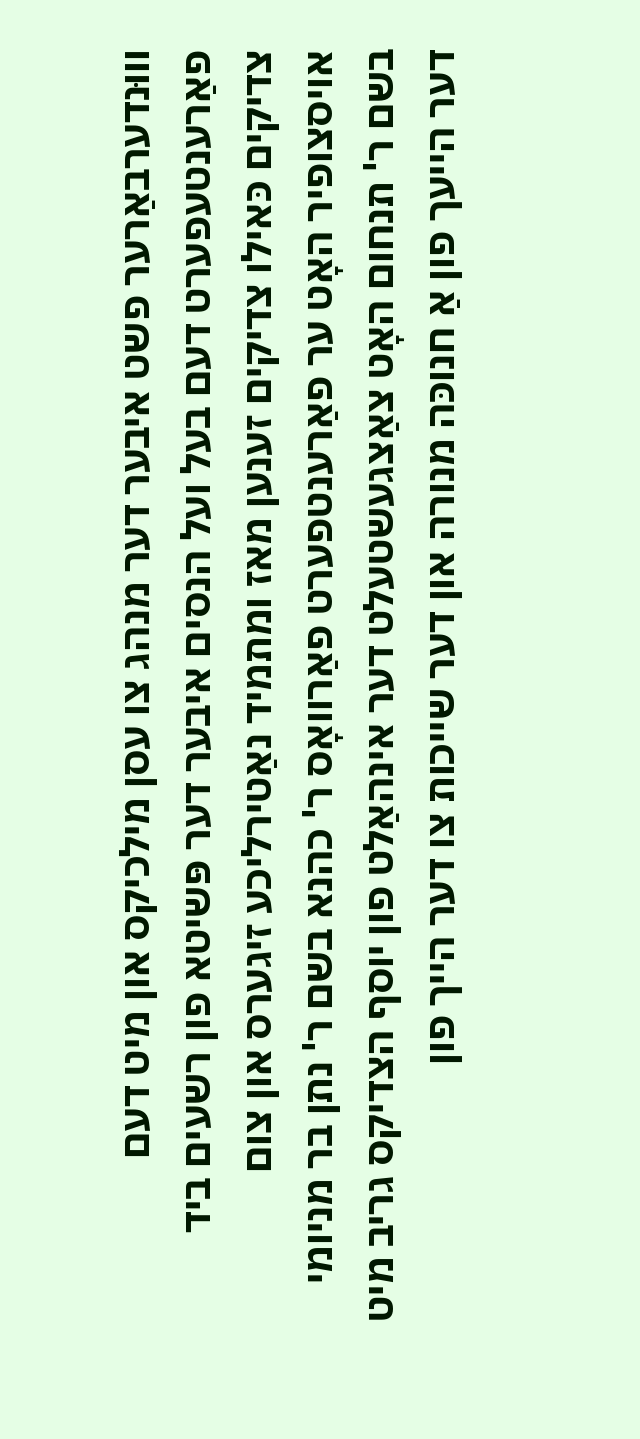וווּנדערבאַרער פשט איבער דער מנהג צו עסן מילכיקס און מיט דעם פאַרענטעפערט דעם בעל ועל הנסים איבער דער פּשיטא פון רשעים ביד צדיקים כּאילו צדיקים זענען מאז ומתמיד נאַטירליכע זיגערס און צום אויסצופיר האָט ער פאַרענטפערט פאַרוואָס ר' כהנא בשם ר' נתן בר מניומי בשם ר' תנחום האָט צאַצגעשטעלט דער אינהאַלט פון יוסף הצדיקס גריב מיט דער הייעך פון אַ חנוכּה מנורה און דער שייכות צו דער הייך פון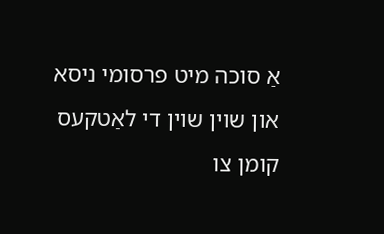אַ סוכה מיט פרסומי ניסא און שוין שוין די לאַטקעס קומן צו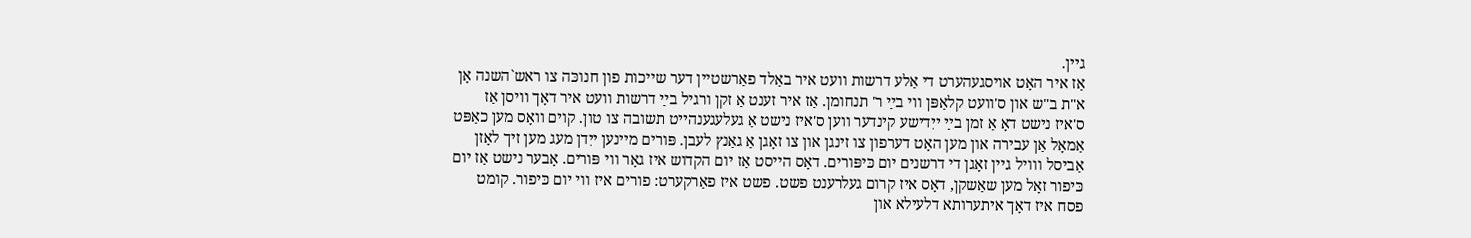גיין.
אַז איר האָט אויסגעהערט די אַלע דרשות וועט איר באַלד פאַרשטיין דער שייכות פון חנוכּה צו ראש`השנה אָן א"ת ב"ש און ס'וועט קלאַפּן ווי בײַ ר' תנחומן. אַז איר זענט אַ זקן ורגיל בײַ דרשות וועט איר דאָך וויסן אַז ס'איז נישט דאָ אַ זמן בײַ ייִדישע קינדער ווען ס'איז נישט אַ געלעגענהייט תשובה צו טון. קוים וואָס מען כאַפּט אַמאָל אַן עבירה און מען האָט דערפון צו זינגן און צו זאָגן אַ גאַנץ לעבן. פּורים מיינען ייִדן מעג מען זיך לאָזן אַביסל ווויל גיין זאָגן די דרשנים יום כּיפּורים. דאָס הייסט אַז יום הקדוש איז גאָר ווי פּורים. אָבער נישט אַז יום כּיפור זאָל מען שאַשקן, דאָס איז קרום געלרענט פשט. פשט איז פאַרקערט: פורים איז ווי יום כּיפור. קומט פסח איז דאָך איתערותא דלעילא און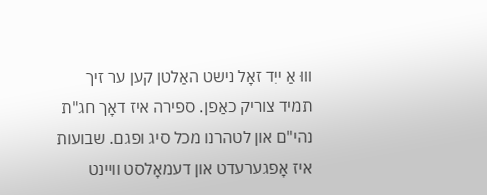וווּ אַ ייִד זאָל נישט האַלטן קען ער זיך תמיד צוריק כאַפן. ספירה איז דאָך חג"ת נהי"ם און לטהרנו מכל סיג ופגם. שבועות איז אָפגערעדט און דעמאָלסט וויינט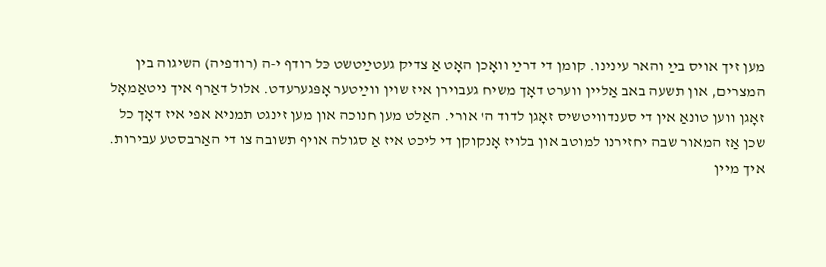מען זיך אויס בײַ והאר עינינו. קומן די דרײַ וואָכן האָט אַ צדיק געטײַטשט כּל רודף י-ה (רודפיה) השיגוה בין המצרים, און תשעה באב אַליין ווערט דאָך משיח געבוירן איז שוין ווײַטער אָפּגערעדט. אלול דאַרף איך ניטאַמאָל זאָגן ווען טונאַ אין די סענדוויטשיס זאָגן לדוד ה' אורי. האַלט מען חנוכה און מען זינגט תמניא אפי איז דאָך כל שכן אַז המאור שבה יחזירנו למוטב און בלויז אָנקוקן די ליכט איז אַ סגולה אויף תשובה צו די האַרבסטע עבירות. איך מיין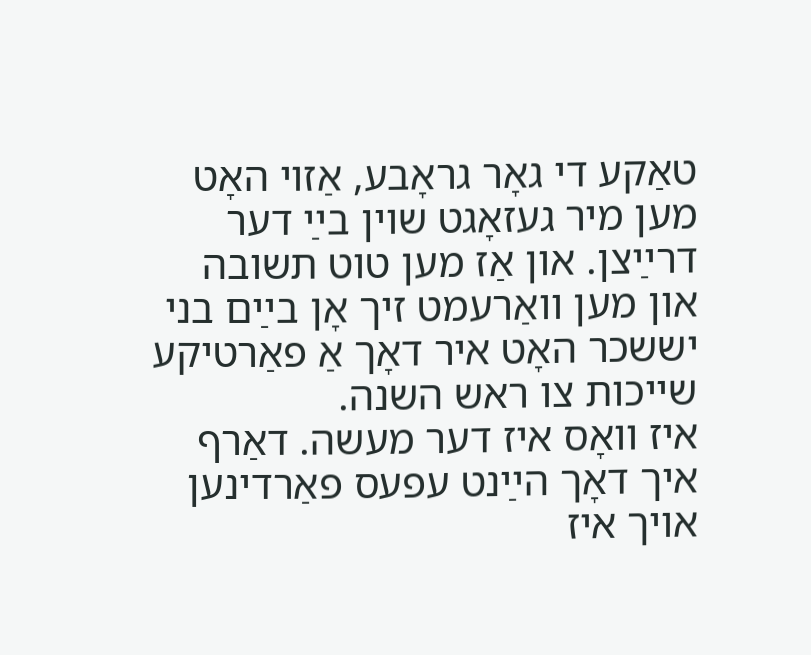טאַקע די גאָר גראָבע, אַזוי האָט מען מיר געזאָגט שוין בײַ דער דרײַצן. און אַז מען טוט תשובה און מען וואַרעמט זיך אָן בײַם בני יששכר האָט איר דאָך אַ פאַרטיקע שייכות צו ראש השנה.
איז וואָס איז דער מעשה. דאַרף איך דאָך הײַנט עפעס פאַרדינען אויך איז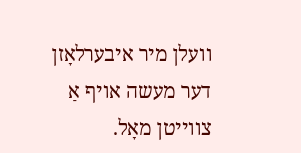וועלן מיר איבערלאָזן דער מעשה אויף אַ צווייטן מאָל.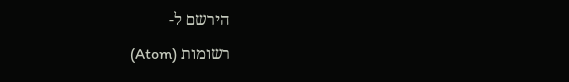הירשם ל-
רשומות (Atom)